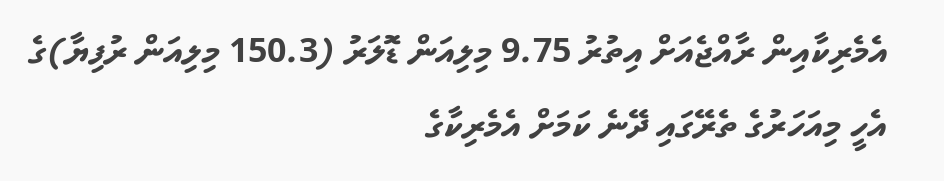އެމެރިކާއިން ރާއްޖެއަށް އިތުރު 9.75 މިލިއަން ޑޮލަރު (150.3 މިލިއަން ރުފިޔާ)ގެ އެހީ މިއަހަރުގެ ތެރޭގައި ދޭނެ ކަމަށް އެމެރިކާގެ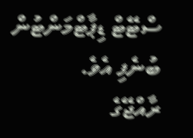ސްޓޭޓް ޑިޕާޓްމަންޓުން ބުނެފި އެވެ.
ރާއްޖޭގެ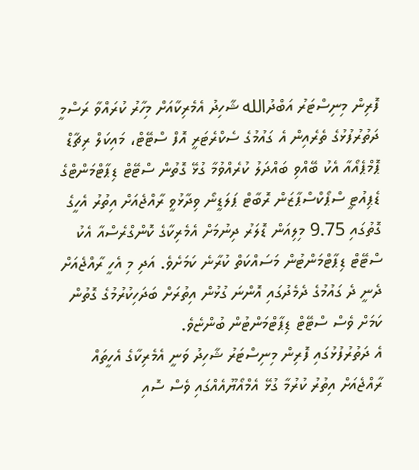ފޮރިން މިނިސްޓަރު އަބްދުالله ޝާހިދު އެމެރިކާއަށް މިހާރު ކުރައްވާ ރަސްމީ ދަތުރުފުޅުގެ ތެރެއިން އެ ގައުމުގެ ސެކްރެޓަރީ އޮފް ސްޓޭޓް، މައިކަލް ރިޗާޑް ޕޮމްޕެއޯއާ އެކު ބޭއްވި ބައްދަލު ކުރެއްވުމާ ގުޅޭ ގޮތުން ސްޓޭޓް ޑިޕާޓްމަންޓްގެ ޑެޕިއުޓީ ސްޕޯކްސްޕާޒަން ރޮބާޓް ޕަލަޑީނޯ ވިދާޅުވީ ރާއްޖެއަށް އިތުރު އެހީގެ ގޮތުގައި 9.75 މިލިއަން ޑޮލަރު ދިނުމަށް އެމެރިކާގެ ކޮންގްރެސްއާ އެކު ސްޓޭޓް ޑިޕާޓްމަންޓުން މަސައްކަތް ކުރާނެ ކަމަށެވެ. އަދި މި އެހީ ރާއްޖެއަށް ދެނީ ދެ ގައުމުގެ ދެމެދުގައި އޮންނަ ގުޅުން އިތުރަށް ބަދަހިކުރުމުގެ ގޮތުން ކަމަށް ވެސް ސްޓޭޓް ޑިޕާޓްމަންޓުން ބުންޏެވެ.
އެ ދަތުރުފުޅުގައި ފޮރިން މިނިސްޓަރު ޝާހިދު ވަނީ އެމެރިކާގެ އެހީތައް ރާއްޖެއަށް އިތުރު ކުރުމާ ގުޅޭ އެމްއޯޔޫއެއްގައި ވެސް ސޮއި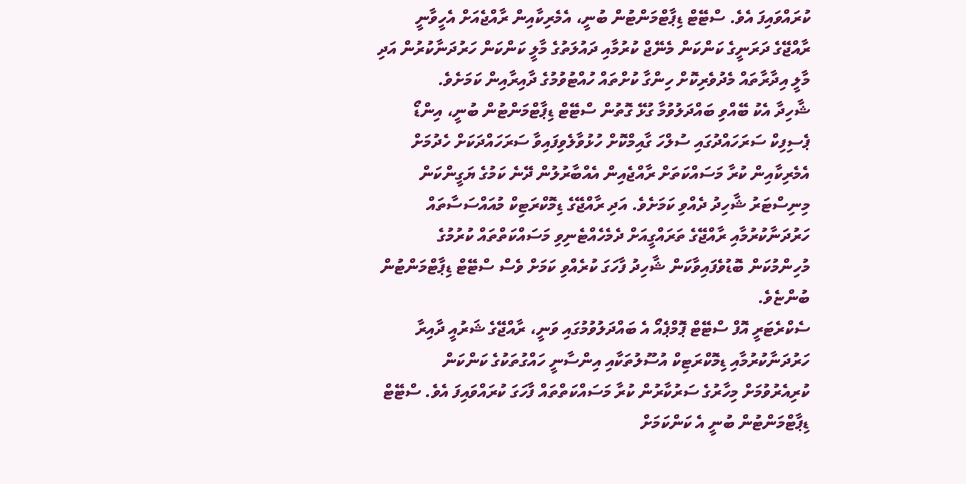ކުރައްވައިފަ އެވެ. ސްޓޭޓް ޑިޕާޓްމަންޓުން ބުނީ، އެމެރިކާއިން ރާއްޖެއަށް އެހީވާނީ ރާއްޖޭގެ ދަރަނީގެ ކަންކަން މެނޭޖް ކުރުމާއި ދައުލަތުގެ މާލީ ކަންކަން ހަރުދަނާކުރުން އަދި މާލީ އިދާރާތައް މެދުވެރިކޮށް ހިންގާ ކުށްތައް ހުއްޓުވުމުގެ ދާއިރާއިން ކަމަށެވެ.
ޝާހިދާ އެކު ބޭއްވި ބައްދަލުވުމާ ގުޅޭ ގޮތުން ސްޓޭޓް ޑިޕާޓްމަންޓުން ބުނީ، އިންޑޯ ޕެސިފިކް ސަރަހައްދުގައި ސުލްހަ ގާއިމްކޮށް ހުޅުވާލެވިފައިވާ ސަރަހައްދަކަށް ހެދުމަށް އެމެރިކާއިން ކުރާ މަސައްކަތަށް ރާއްޖެއިން އެއްބާރުލުން ދޭނެ ކަމުގެ ޔަގީންކަން މިނިސްޓަރު ޝާހިދު ދެއްވި ކަމަށެވެ. އަދި ރާއްޖޭގެ ޑިމޮކްރަޓިކް މުއައްސަސާތައް ހަރުދަނާކުރުމާއި ރާއްޖޭގެ ތަރައްގީއަށް ދެމެހެއްޓެނިވި މަސައްކަތްތައް ކުރުމުގެ މުހިންމުކަން ބޮޑުވެފައިވާކަން ޝާހިދު ފާހަގަ ކުރެއްވި ކަމަށް ވެސް ސްޓޭޓް ޑިޕާޓްމަންޓުން ބުންޏެވެ.
ސެކްރެޓަރީ އޮފް ސްޓޭޓް ޕޮމްޕެއޯ އެ ބައްދަލުވުމުގައި ވަނީ، ރާއްޖޭގެ ޝަރުއީ ދާއިރާ ހަރުދަނާކުރުމާއި ޑިމޮކްރަޓިކް އުސޫލުތަކާއި އިންސާނީ ހައްގުތަކުގެ ކަންކަން ކުރިއެރުވުމަށް މިހާރުގެ ސަރުކާރުން ކުރާ މަސައްކަތްތައް ފާހަގަ ކުރައްވައިފަ އެވެ. ސްޓޭޓް ޑިޕާޓްމަންޓުން ބުނީ އެ ކަންކަމަށް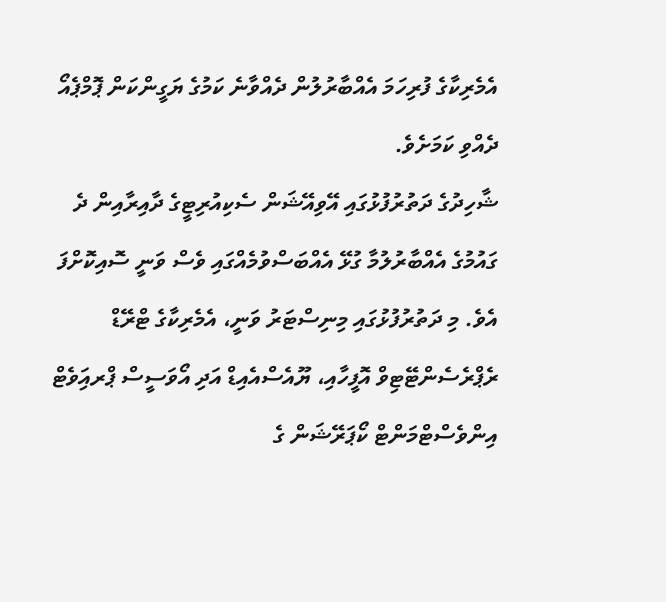އެމެރިކާގެ ފުރިހަމަ އެއްބާރުލުން ދެއްވާނެ ކަމުގެ ޔަގީންކަން ޕޮމްޕެއޯ ދެއްވި ކަމަށެވެ.
ޝާހިދުގެ ދަތުރުފުޅުގައި އޭވިއޭޝަން ސެކިއުރިޓީގެ ދާއިރާއިން ދެ ގައުމުގެ އެއްބާރުލުމާ ގުޅޭ އެއްބަސްވުމެއްގައި ވެސް ވަނީ ސޮއިކޮށްފަ އެވެ. މި ދަތުރުފުޅުގައި މިނިސްޓަރު ވަނީ، އެމެރިކާގެ ޓްރޭޑް ރެޕްރެސެންޓޭޓިވް އޮފީހާއި، ޔޫއެސްއެއިޑް އަދި އޯވަސީސް ޕްރއަިވެޓް އިންވެސްޓްމަންޓް ކޯޕަރޭޝަން ގެ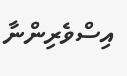އިސްވެރިންނާ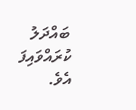ބައްދަލު ކުރައްވައިފަ އެވެ.